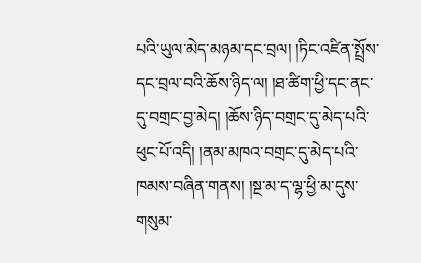པའི་ཡུལ་མེད་མཉམ་དང་བྲལ། །ཏིང་འཛིན་སྤྲོས་དང་བྲལ་བའི་ཆོས་ཉིད་ལ། །ཐ་ཚིག་ཕྱི་དང་ནང་དུ་བགྲང་བྱ་མེད། །ཆོས་ཉིད་བགྲང་དུ་མེད་པའི་ཕུང་པོ་འདི། །ནམ་མཁའ་བགྲང་དུ་མེད་པའི་ཁམས་བཞིན་གནས། །སྔ་མ་ད་ལྷ་ཕྱི་མ་དུས་གསུམ་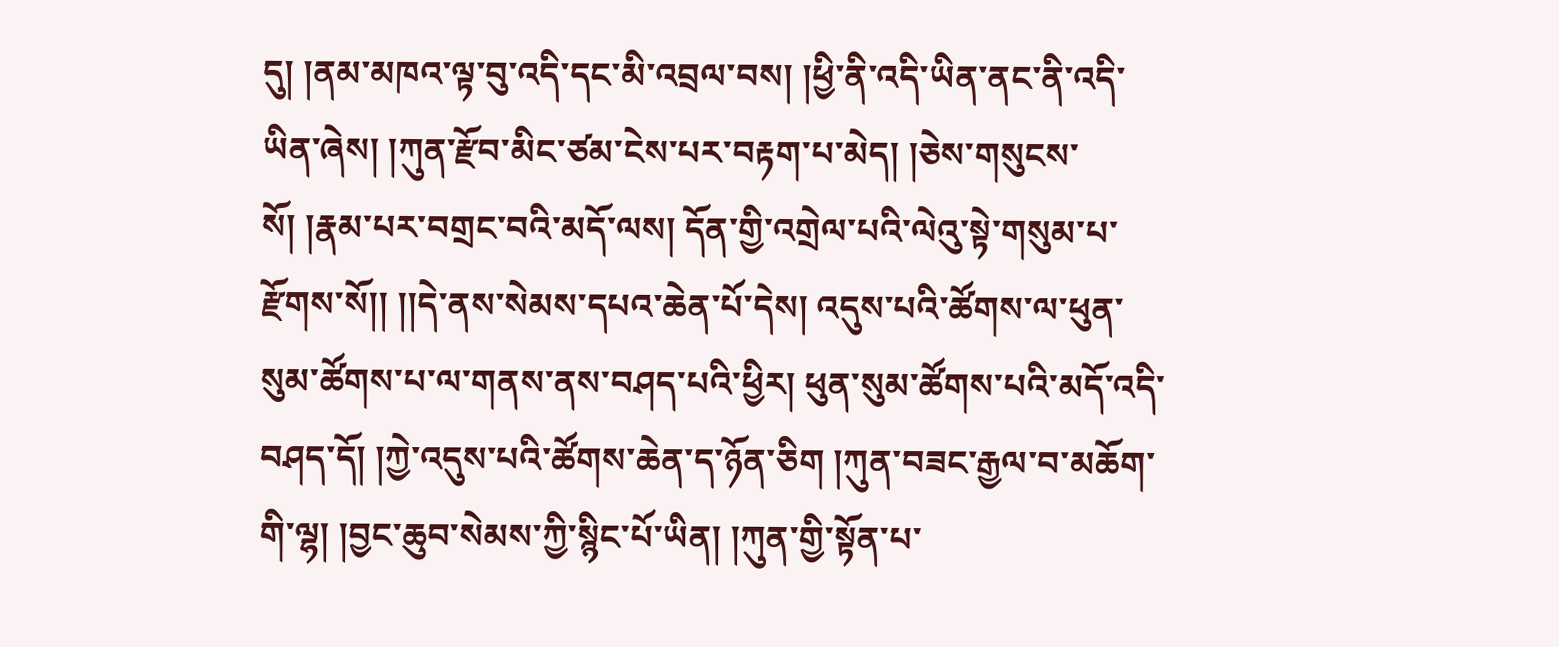དུ། །ནམ་མཁའ་ལྟ་བུ་འདི་དང་མི་འབྲལ་བས། །ཕྱི་ནི་འདི་ཡིན་ནང་ནི་འདི་ཡིན་ཞེས། །ཀུན་རྫོབ་མིང་ཙམ་ངེས་པར་བརྟག་པ་མེད། །ཅེས་གསུངས་སོ། །རྣམ་པར་བགྲང་བའི་མདོ་ལས། དོན་གྱི་འགྲེལ་པའི་ལེའུ་སྟེ་གསུམ་པ་རྫོགས་སོ།། །།དེ་ནས་སེམས་དཔའ་ཆེན་པོ་དེས། འདུས་པའི་ཚོགས་ལ་ཕུན་སུམ་ཚོགས་པ་ལ་གནས་ནས་བཤད་པའི་ཕྱིར། ཕུན་སུམ་ཚོགས་པའི་མདོ་འདི་བཤད་དོ། །ཀྱེ་འདུས་པའི་ཚོགས་ཆེན་ད་ཉོན་ཅིག །ཀུན་བཟང་རྒྱལ་བ་མཆོག་གི་ལྷ། །བྱང་ཆུབ་སེམས་ཀྱི་སྙིང་པོ་ཡིན། །ཀུན་གྱི་སྟོན་པ་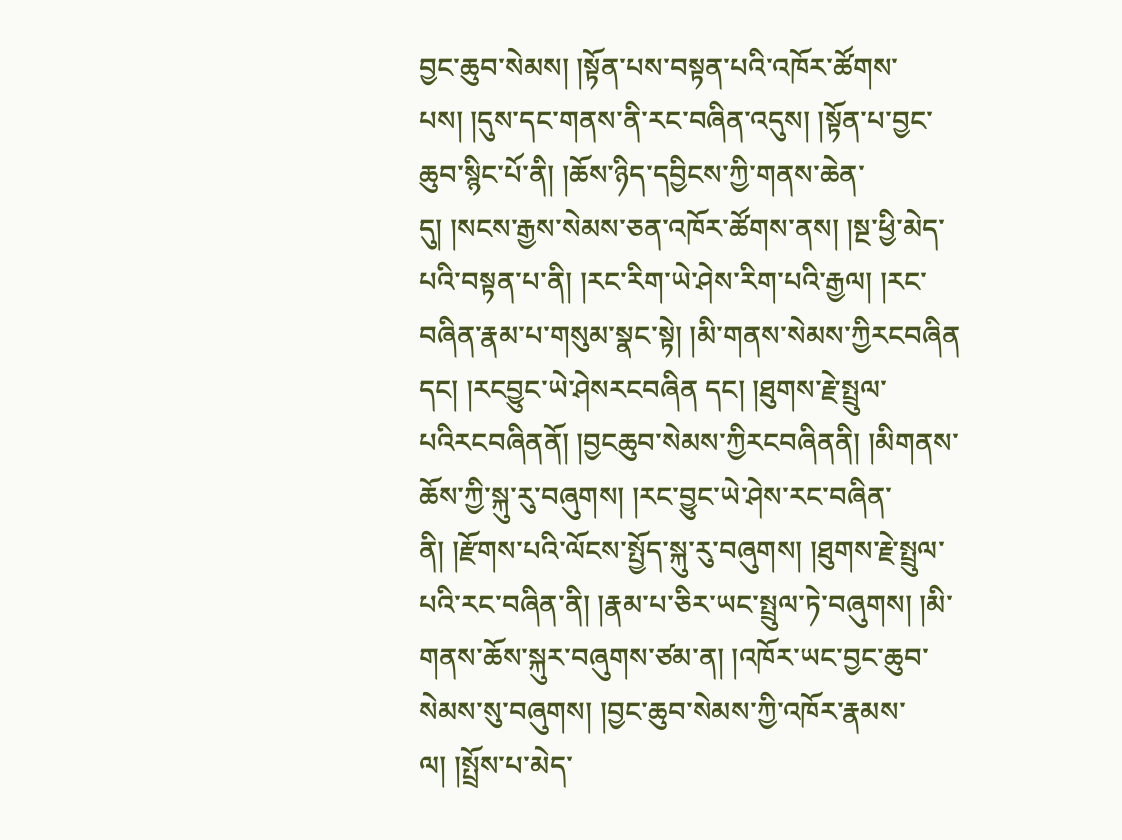བྱང་ཆུབ་སེམས། །སྟོན་པས་བསྟན་པའི་འཁོར་ཚོགས་པས། །དུས་དང་གནས་ནི་རང་བཞིན་འདུས། །སྟོན་པ་བྱང་ཆུབ་སྙིང་པོ་ནི། །ཆོས་ཉིད་དབྱིངས་ཀྱི་གནས་ཆེན་དུ། །སངས་རྒྱས་སེམས་ཅན་འཁོར་ཚོགས་ནས། །སྔ་ཕྱི་མེད་པའི་བསྟན་པ་ནི། །རང་རིག་ཡེ་ཤེས་རིག་པའི་རྒྱལ། །རང་བཞིན་རྣམ་པ་གསུམ་སྣང་སྟེ། །མི་གནས་སེམས་ཀྱིརངབཞིན དང། །རངབྱུང་ཡེ་ཤེསརངབཞིན དང། །ཐུགས་རྗེ་སྤྲུལ་པའིརངབཞིནནོ། །བྱངཆུབ་སེམས་ཀྱིརངབཞིནནི། །མིགནས་ཆོས་ཀྱི་སྐུ་རུ་བཞུགས། །རང་བྱུང་ཡེ་ཤེས་རང་བཞིན་ནི། །རྫོགས་པའི་ལོངས་སྤྱོད་སྐུ་རུ་བཞུགས། །ཐུགས་རྗེ་སྤྲུལ་པའི་རང་བཞིན་ནི། །རྣམ་པ་ཅིར་ཡང་སྤྲུལ་ཏེ་བཞུགས། །མི་གནས་ཆོས་སྐུར་བཞུགས་ཙམ་ན། །འཁོར་ཡང་བྱང་ཆུབ་སེམས་སུ་བཞུགས། །བྱང་ཆུབ་སེམས་ཀྱི་འཁོར་རྣམས་ལ། །སྤྲོས་པ་མེད་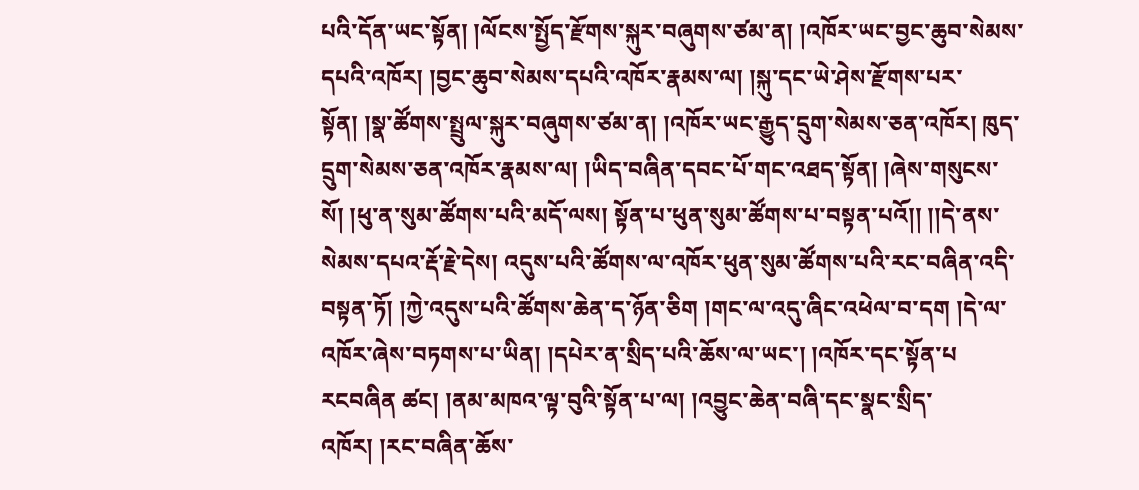པའི་དོན་ཡང་སྟོན། །ལོངས་སྤྱོད་རྫོགས་སྐུར་བཞུགས་ཙམ་ན། །འཁོར་ཡང་བྱང་ཆུབ་སེམས་དཔའི་འཁོར། །བྱང་ཆུབ་སེམས་དཔའི་འཁོར་རྣམས་ལ། །སྐུ་དང་ཡེ་ཤེས་རྫོགས་པར་སྟོན། །སྣ་ཚོགས་སྤྲུལ་སྐུར་བཞུགས་ཙམ་ན། །འཁོར་ཡང་རྒྱུད་དྲུག་སེམས་ཅན་འཁོར། ཁུད་དྲུག་སེམས་ཅན་འཁོར་རྣམས་ལ། །ཡིད་བཞིན་དབང་པོ་གང་འཐད་སྟོན། །ཞེས་གསུངས་སོ། །ཕུ་ན་སུམ་ཚོགས་པའི་མདོ་ལས། སྟོན་པ་ཕུན་སུམ་ཚོགས་པ་བསྟན་པའོ།། །།དེ་ནས་སེམས་དཔའ་རྡོ་རྗེ་དེས། འདུས་པའི་ཚོགས་ལ་འཁོར་ཕུན་སུམ་ཚོགས་པའི་རང་བཞིན་འདི་བསྟན་ཏོ། །ཀྱེ་འདུས་པའི་ཚོགས་ཆེན་ད་ཉོན་ཅིག །གང་ལ་འདུ་ཞིང་འཕེལ་བ་དག །དེ་ལ་འཁོར་ཞེས་བཏགས་པ་ཡིན། །དཔེར་ན་སྲིད་པའི་ཆོས་ལ་ཡང་། །འཁོར་དང་སྟོན་པ རངབཞིན ཚང། །ནམ་མཁའ་ལྟ་བུའི་སྟོན་པ་ལ། །འབྱུང་ཆེན་བཞི་དང་སྣང་སྲིད་འཁོར། །རང་བཞིན་ཆོས་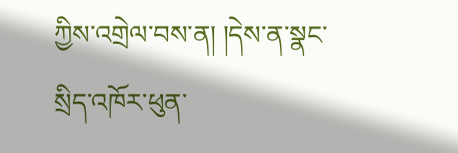ཀྱིས་འགྲེལ་བས་ན། །དེས་ན་སྣང་སྲིད་འཁོར་ཕུན་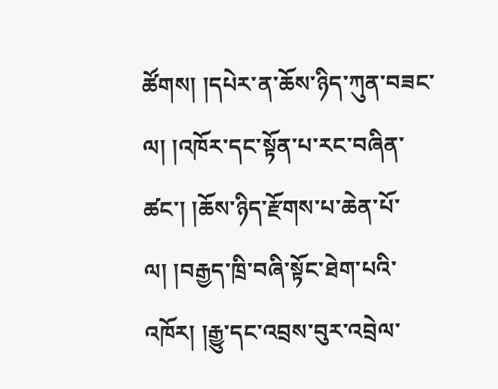ཚོགས། །དཔེར་ན་ཆོས་ཉིད་ཀུན་བཟང་ལ། །འཁོར་དང་སྟོན་པ་རང་བཞིན་ཚང་། །ཆོས་ཉིད་རྫོགས་པ་ཆེན་པོ་ལ། །བརྒྱད་ཁྲི་བཞི་སྟོང་ཐེག་པའི་འཁོར། །རྒྱུ་དང་འབྲས་བུར་འབྲེལ་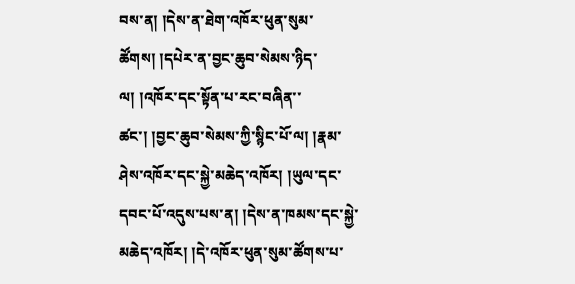བས་ན། །དེས་ན་ཐེག་འཁོར་ཕུན་སུམ་ཚོགས། །དཔེར་ན་བྱང་ཆུབ་སེམས་ཉིད་ལ། །འཁོར་དང་སྟོན་པ་རང་བཞིན་་ཚང་། །བྱང་ཆུབ་སེམས་ཀྱི་སྙིང་པོ་ལ། །རྣམ་ཤེས་འཁོར་དང་སྐྱེ་མཆེད་འཁོར། །ཡུལ་དང་དབང་པོ་འདུས་པས་ན། །དེས་ན་ཁམས་དང་སྐྱེ་མཆེད་འཁོར། །དེ་འཁོར་ཕུན་སུམ་ཚོགས་པ་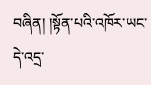བཞིན། །སྟོན་པའི་འཁོར་ཡང་དེ་འདྲ་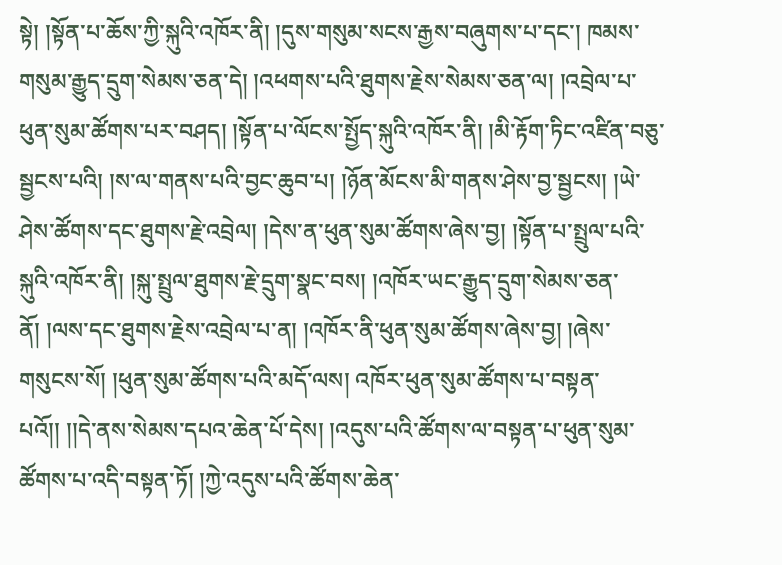སྟེ། །སྟོན་པ་ཆོས་ཀྱི་སྐུའི་འཁོར་ནི། །དུས་གསུམ་སངས་རྒྱས་བཞུགས་པ་དང་། ཁམས་གསུམ་རྒྱུད་དྲུག་སེམས་ཅན་དེ། །འཕགས་པའི་ཐུགས་རྗེས་སེམས་ཅན་ལ། །འབྲེལ་པ་ཕུན་སུམ་ཚོགས་པར་བཤད། །སྟོན་པ་ལོངས་སྤྱོད་སྐུའི་འཁོར་ནི། །མི་རྟོག་ཏིང་འཛིན་བཅུ་སྦྱངས་པའི། །ས་ལ་གནས་པའི་བྱང་ཆུབ་པ། །ཉོན་མོངས་མི་གནས་ཤེས་བྱ་སྦྱངས། །ཡེ་ཤེས་ཚོགས་དང་ཐུགས་རྗེ་འབྲེལ། །དེས་ན་ཕུན་སུམ་ཚོགས་ཞེས་བྱ། །སྟོན་པ་སྤྲུལ་པའི་སྐུའི་འཁོར་ནི། །སྐུ་སྤྲུལ་ཐུགས་རྗེ་དྲུག་སྣང་བས། །འཁོར་ཡང་རྒྱུད་དྲུག་སེམས་ཅན་ནོ། །ལས་དང་ཐུགས་རྗེས་འབྲེལ་པ་ན། །འཁོར་ནི་ཕུན་སུམ་ཚོགས་ཞེས་བྱ། །ཞེས་གསུངས་སོ། །ཕུན་སུམ་ཚོགས་པའི་མདོ་ལས། འཁོར་ཕུན་སུམ་ཚོགས་པ་བསྟན་པའོ།། །།དེ་ནས་སེམས་དཔའ་ཆེན་པོ་དེས། །འདུས་པའི་ཚོགས་ལ་བསྟན་པ་ཕུན་སུམ་ཚོགས་པ་འདི་བསྟན་ཏོ། །ཀྱེ་འདུས་པའི་ཚོགས་ཆེན་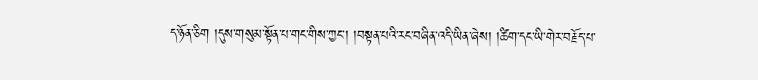ད་ཉོན་ཅིག །དུས་གསུམ་སྟོན་པ་གང་གིས་ཀྱང་། །བསྟན་པའི་རང་བཞིན་འདི་ཡིན་ཞེས། །ཚིག་དང་ཡི་གེར་བརྗོད་པ་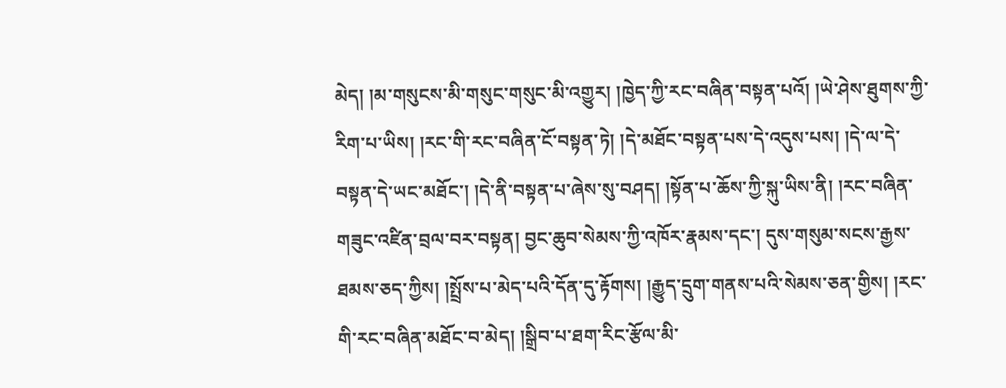མེད། །མ་གསུངས་མི་གསུང་གསུང་མི་འགྱུར། །ཁྱེད་ཀྱི་རང་བཞིན་བསྟན་པའོ། །ཡེ་ཤེས་ཐུགས་ཀྱི་རིག་པ་ཡིས། །རང་གི་རང་བཞིན་ངོ་བསྟན་ཏེ། །དེ་མཐོང་བསྟན་པས་དེ་འདུས་པས། །དེ་ལ་དེ་བསྟན་དེ་ཡང་མཐོང་། །དེ་ནི་བསྟན་པ་ཞེས་སུ་བཤད། །སྟོན་པ་ཆོས་ཀྱི་སྐུ་ཡིས་ནི། །རང་བཞིན་གཟུང་འཛིན་བྲལ་བར་བསྟན། བྱང་ཆུབ་སེམས་ཀྱི་འཁོར་རྣམས་དང་། དུས་གསུམ་སངས་རྒྱས་ཐམས་ཅད་ཀྱིས། །སྤྲོས་པ་མེད་པའི་དོན་དུ་རྟོགས། །རྒྱུད་དྲུག་གནས་པའི་སེམས་ཅན་གྱིས། །རང་གི་རང་བཞིན་མཐོང་བ་མེད། །སྒྲིབ་པ་ཐག་རིང་རྩོལ་མི་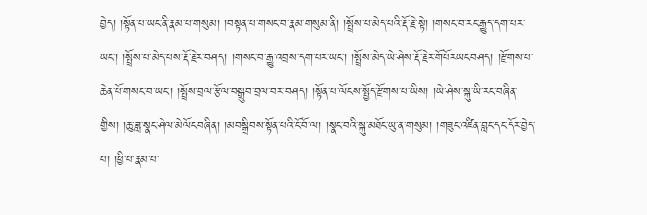བྱེད། །སྟོན་པ་ཡང་ནི་རྣམ་པ་གསུམ། །བསྟན་པ་གསང་བ་རྣམ་གསུམ་ནི། །སྤྲོས་པ་མེད་པའི་རྡོ་རྗེ་སྟེ། །གསང་བ་རང་རྒྱུད་དག་པར་ཡང་། །སྤྲོས་པ་མེད་པས་རྡོ་རྗེར་བཤད། །གསང་བ་རྒྱུ་འབྲས་དག་པར་ཡང་། །སྤྲོས་མེད་ཡེ་ཤེས་རྡོ་རྗེར་གོཔོརཡངབཤད། །རྫོགས་པ་ཆེན་པོ་གསང་བ་ཡང་། །སྤྲོས་བྲལ་རྩོལ་བསྒྲུབ་བྲལ་བར་བཤད། །སྟོན་པ་ལོངས་སྤྱོད་རྫོགས་པ་ཡིས། །ཡེ་ཤེས་སྐུ་ཡི་རང་བཞིན་གྱིས། །ཆུ་ཟླ་སྣང་ཤེལ་མེལོངབཞིན། །མབསྒྲིབས་སྟོན་པའི་ངོ་བོ་ལ། །སྣང་བའི་སྐུ་མཐོང་ཡུ་ན་གསུམ། །གཟུང་འཛིན་བླང་དང་དོར་བྱེད་པ། །ཕྱི་པ་རྣམ་པ་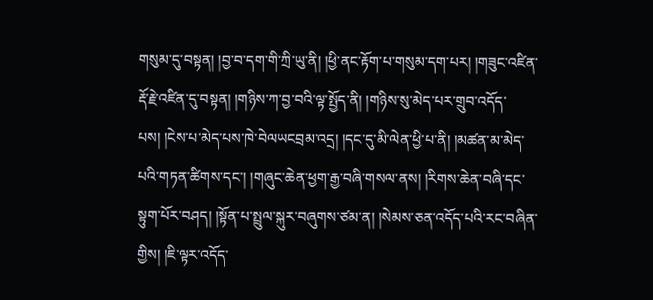གསུམ་དུ་བསྟན། །བྱ་བ་དག་གི་ཀྲི་ཡུ་ནི། །ཕྱི་ནང་རྟོག་པ་གསུམ་དག་པར། །གཟུང་འཛིན་རྡོ་རྗེ་འཛིན་དུ་བསྟན། །གཉིས་ཀ་བྱ་བའི་ལྟ་སྤྱོད་ནི། །གཉིས་སུ་མེད་པར་གྲུབ་འདོད་པས། །ངེས་པ་མེད་པས་ཁེ་བེལཡངབྲམ་འདྲ། །དང་དུ་མི་ལེན་ཕྱི་པ་ནི། །མཚན་མ་མེད་པའི་གཏན་ཚིགས་དང་། །གཞུང་ཆེན་ཕྱག་རྒྱ་བཞི་གསལ་ནས། །རིགས་ཆེན་བཞི་དང་སྟུག་པོར་བཤད། །སྟོན་པ་སྤྲུལ་སྐུར་བཞུགས་ཙམ་ན། །སེམས་ཅན་འདོད་པའི་རང་བཞིན་གྱིས། །ཇི་ལྟར་འདོད་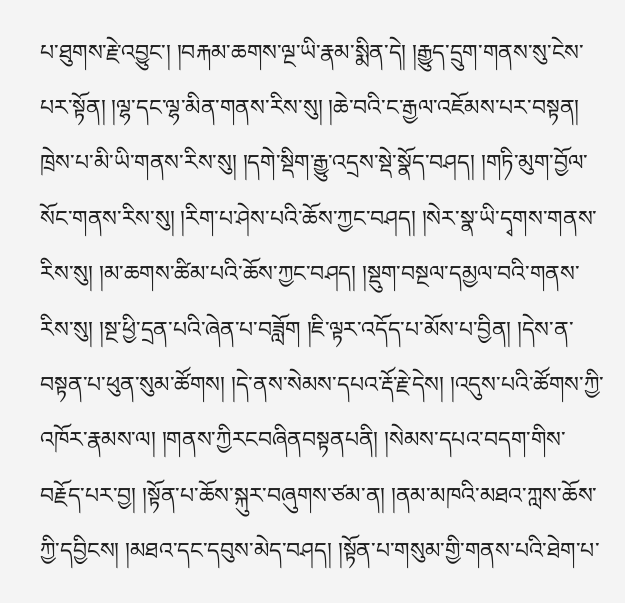པ་ཐུགས་རྗེ་འབྱུང་། །བརྐམ་ཆགས་ལྔ་ཡི་རྣམ་སྨིན་དེ། །རྒྱུད་དྲུག་གནས་སུ་ངེས་པར་སྟོན། །ལྷ་དང་ལྷ་མིན་གནས་རིས་སུ། །ཆེ་བའི་ང་རྒྱལ་འཇོམས་པར་བསྟན། ཁྲེས་པ་མི་ཡི་གནས་རིས་སུ། །དགེ་སྡིག་རྒྱུ་འདྲས་སྡེ་སྣོད་བཤད། །གཏི་མུག་བྱོལ་སོང་གནས་རིས་སུ། །རིག་པ་ཤེས་པའི་ཆོས་ཀྱང་བཤད། །སེར་སྣ་ཡི་དྭགས་གནས་རིས་སུ། །མ་ཆགས་ཚིམ་པའི་ཆོས་ཀྱང་བཤད། །སྡུག་བསྔལ་དམྱལ་བའི་གནས་རིས་སུ། །སྔ་ཕྱི་དྲན་པའི་ཞེན་པ་བཟློག །ཇི་ལྟར་འདོད་པ་མོས་པ་བྱིན། །དེས་ན་བསྟན་པ་ཕུན་སུམ་ཚོགས། །དེ་ནས་སེམས་དཔའ་རྡོ་རྗེ་དེས། །འདུས་པའི་ཚོགས་ཀྱི་འཁོར་རྣམས་ལ། །གནས་ཀྱིརངབཞིནབསྟནཔནི། །སེམས་དཔའ་བདག་གིས་བརྗོད་པར་བྱ། །སྟོན་པ་ཆོས་སྐུར་བཞུགས་ཙམ་ན། །ནམ་མཁའི་མཐའ་ཀླས་ཆོས་ཀྱི་དབྱིངས། །མཐའ་དང་དབུས་མེད་བཤད། །སྟོན་པ་གསུམ་གྱི་གནས་པའི་ཐེག་པ་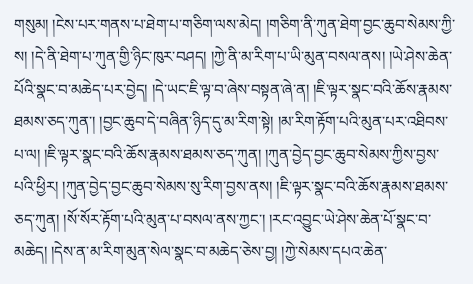གསུམ། །ངེས་པར་གནས་པ་ཐེག་པ་གཅིག་ལས་མེད། །གཅིག་ནི་ཀུན་ཐེག་བྱང་ཆུབ་སེམས་ཀྱི་ས། །དེ་ནི་ཐེག་པ་ཀུན་གྱི་ཉིང་ཁུར་བཤད། །ཀྱེ་ནི་མ་རིག་པ་ཡི་མུན་བསལ་ནས། །ཡེ་ཤེས་ཆེན་པོའི་སྣང་བ་མཆེད་པར་བྱེད། །དེ་ཡང་ཇི་ལྟ་བ་ཞེས་བསྟན་ཞེ་ན། །ཇི་ལྟར་སྣང་བའི་ཆོས་རྣམས་ཐམས་ཅད་ཀུན་། །བྱང་ཆུབ་དེ་བཞིན་ཉིད་དུ་མ་རིག་སྟེ། །མ་རིག་རྟོག་པའི་མུན་པར་འཐིབས་པ་ལ། །ཇི་ལྟར་སྣང་བའི་ཆོས་རྣམས་ཐམས་ཅད་ཀུན། །ཀུན་བྱེད་བྱང་ཆུབ་སེམས་ཀྱིས་བྱས་པའི་ཕྱིར། །ཀུན་བྱེད་བྱང་ཆུབ་སེམས་སུ་རིག་བྱས་ནས། །ཇི་ལྟར་སྣང་བའི་ཆོས་རྣམས་ཐམས་ཅད་ཀུན། །སོ་སོར་རྟོག་པའི་མུན་པ་བསལ་ནས་ཀྱང་། །རང་འབྱུང་ཡེ་ཤེས་ཆེན་པོ་སྣང་བ་མཆེད། །དེས་ན་མ་རིག་མུན་སེལ་སྣང་བ་མཆེད་ཅེས་བྱ། །ཀྱེ་སེམས་དཔའ་ཆེན་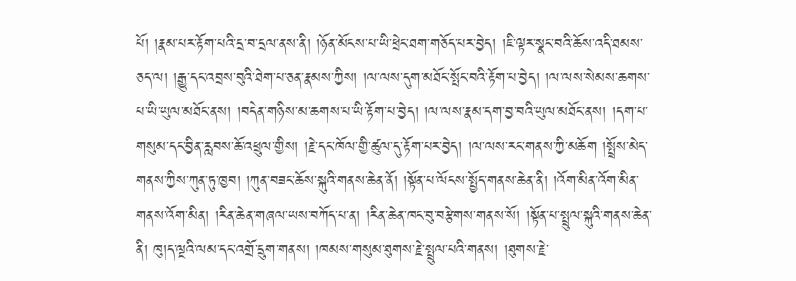པོ། །རྣམ་པར་རྟོག་པའི་དྲ་བ་དྲལ་ནས་ནི། །ཉོན་མོངས་པ་ཡི་ཕྲེང་ཐག་གཅོད་པར་བྱེད། །ཇི་ལྟར་སྣང་བའི་ཆོས་འདི་ཐམས་ཅད་ལ། །རྒྱུ་དང་འབྲས་བུའི་ཐེག་པ་ཅན་རྣམས་ཀྱིས། །ལ་ལས་དུག་མཐོང་སྤོང་བའི་རྟོག་པ་བྱེད། །ལ་ལས་སེམས་ཆགས་པ་ཡི་ཡུལ་མཐོང་ནས། །བདེན་གཉིས་མ་ཆགས་པ་ཡི་རྟོག་པ་བྱེད། །ལ་ལས་རྣམ་དག་བྱ་བའི་ཡུལ་མཐོང་ནས། །དག་པ་གསུམ་དང་བྱིན་རླབས་ཆོ་འཕྲུལ་གྱིས། །རྗེ་དང་ཁོལ་གྱི་ཚུལ་དུ་རྟོག་པར་བྱེད། །ལ་ལས་རང་གནས་ཀྱི་མཆོག །སྤྲོས་མེད་གནས་ཀྱིས་ཀུན་ཏུ་ཁྱབ། །ཀུན་བཟང་ཆོས་སྐུའི་གནས་ཆེན་ནོ། །སྟོན་པ་ལོངས་སྤྱོད་གནས་ཆེན་ནི། །འོག་མིན་འོག་མིན་གནས་འོག་མིན། །རིན་ཆེན་གཞལ་ཡས་བཀོད་པ་ན། །རིན་ཆེན་ཁང་བུ་བརྩེགས་གནས་སོ། །སྟོན་པ་སྤྲུལ་སྐུའི་གནས་ཆེན་ནི། ཁུ།ད་ལྔའི་ལམ་དང་འགྲོ་དྲུག་གནས། །ཁམས་གསུམ་ཐུགས་རྗེ་སྤྲུལ་པའི་གནས། །ཐུགས་རྗེ་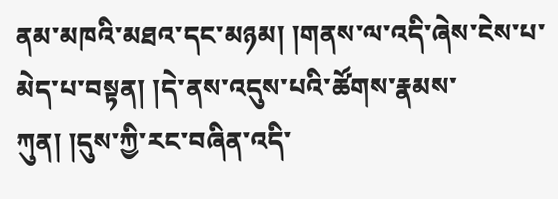ནམ་མཁའི་མཐའ་དང་མཉམ། །གནས་ལ་འདི་ཞེས་ངེས་པ་མེད་པ་བསྟན། །དེ་ནས་འདུས་པའི་ཚོགས་རྣམས་ཀུན། །དུས་ཀྱི་རང་བཞིན་འདི་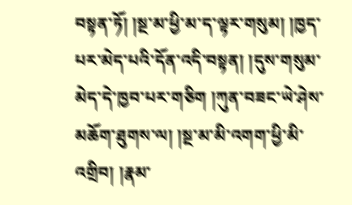བསྟན་ཏོ། །སྔ་མ་ཕྱི་མ་ད་ལྟར་གསུམ། །ཁྱད་པར་མེད་པའི་དོན་འདི་བསྟན། །དུས་གསུམ་མེད་དེ་ཁྱབ་པར་གཅིག །ཀུན་བཟང་ཡེ་ཤེས་མཆོག་ཐུགས་ལ། །སྔ་མ་མི་འགག་ཕྱི་མི་འགྲིབ། །རྣམ་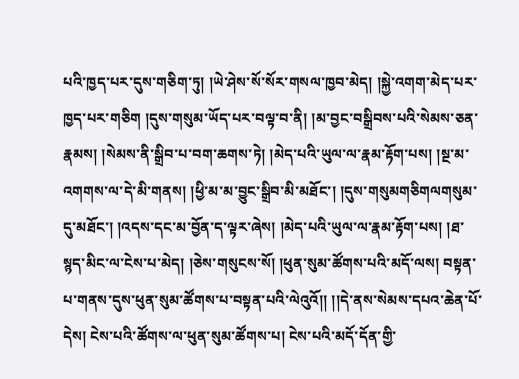པའི་ཁྱད་པར་དུས་གཅིག་ཏུ། །ཡེ་ཤེས་སོ་སོར་གསལ་ཁྱབ་མེད། །སྐྱེ་འགག་མེད་པར་ཁྱད་པར་གཅིག །དུས་གསུམ་ཡོད་པར་བལྟ་བ་ནི། །མ་བྱང་བསྒྲིབས་པའི་སེམས་ཅན་རྣམས། །སེམས་ནི་སྒྲིབ་པ་བག་ཆགས་ཏེ། །མེད་པའི་ཡུལ་ལ་རྣམ་རྟོག་པས། །སྔ་མ་འགགས་ལ་དེ་མི་གནས། །ཕྱི་མ་མ་བྱུང་སྒྲིབ་མི་མཐོང་། །དུས་གསུམགཅིགལགསུམ་དུ་མཐོང་། །འདས་དང་མ་བྱོན་ད་ལྟར་ཞེས། །མེད་པའི་ཡུལ་ལ་རྣམ་རྟོག་པས། །ཐ་སྙད་མིང་ལ་ངེས་པ་མེད། །ཅེས་གསུངས་སོ། །ཕུན་སུམ་ཚོགས་པའི་མདོ་ལས། བསྟན་པ་གནས་དུས་ཕུན་སུམ་ཚོགས་པ་བསྟན་པའི་ལེའུའོ།། །།དེ་ནས་སེམས་དཔའ་ཆེན་པོ་དེས། ངེས་པའི་ཚོགས་ལ་ཕུན་སུམ་ཚོགས་པ། ངེས་པའི་མདོ་དོན་གྱི་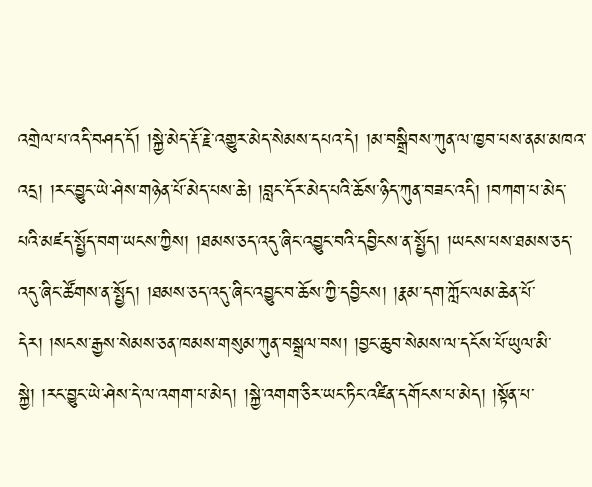འགྲེལ་པ་འདི་བཤད་དོ། །སྐྱེ་མེད་རྡོ་རྗེ་འགྱུར་མེད་སེམས་དཔའ་དེ། །མ་བསྒྲིབས་ཀུན་ལ་ཁྱབ་པས་ནམ་མཁའ་འདྲ། །རང་བྱུང་ཡེ་ཤེས་གཉེན་པོ་མེད་པས་ཆེ། །བླང་དོར་མེད་པའི་ཆོས་ཉིད་ཀུན་བཟང་འདི། །བཀག་པ་མེད་པའི་མཛད་སྤྱོད་བག་ཡངས་ཀྱིས། །ཐམས་ཅད་འདུ་ཞིང་འབྱུང་བའི་དབྱིངས་ན་སྤྱོད། །ཡངས་པས་ཐམས་ཅད་འདུ་ཞིང་ཚོགས་ན་སྤྱོད། །ཐམས་ཅད་འདུ་ཞིང་འབྱུང་བ་ཆོས་ཀྱི་དབྱིངས། །རྣམ་དག་ཀློང་ལམ་ཆེན་པོ་དེར། །སངས་རྒྱས་སེམས་ཅན་ཁམས་གསུམ་ཀུན་བསྒྲལ་བས། །བྱང་ཆུབ་སེམས་ལ་དངོས་པོ་ཡུལ་མི་སྐྱེ། །རང་བྱུང་ཡེ་ཤེས་དེ་ལ་འགག་པ་མེད། །སྐྱེ་འགག་ཅིར་ཡང་ཏིང་འཛིན་དགོངས་པ་མེད། །སྟོན་པ་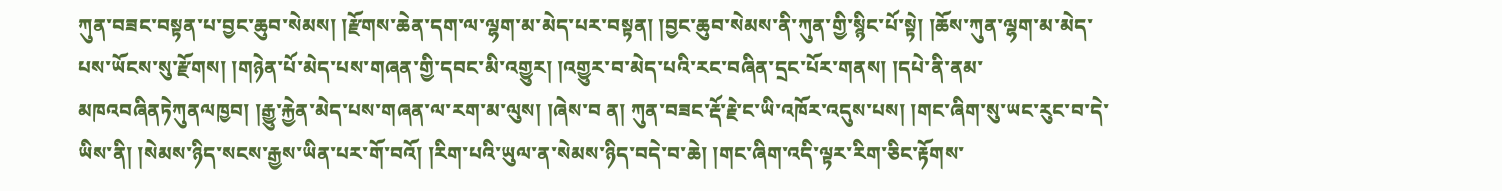ཀུན་བཟང་བསྟན་པ་བྱང་ཆུབ་སེམས། །རྫོགས་ཆེན་དག་ལ་ལྷག་མ་མེད་པར་བསྟན། །བྱང་ཆུབ་སེམས་ནི་ཀུན་གྱི་སྙིང་པོ་སྟེ། །ཆོས་ཀུན་ལྷག་མ་མེད་པས་ཡོངས་སུ་རྫོགས། །གཉེན་པོ་མེད་པས་གཞན་གྱི་དབང་མི་འགྱུར། །འགྱུར་བ་མེད་པའི་རང་བཞིན་དྲང་པོར་གནས། །དཔེ་ནི་ནམ་མཁའབཞིནཏེཀུནལཁྱབ། །རྒྱུ་རྐྱེན་མེད་པས་གཞན་ལ་རག་མ་ལུས། །ཞེས་བ ན། ཀུན་བཟང་རྡོ་རྗེ་ང་ཡི་འཁོར་འདུས་པས། །གང་ཞིག་སུ་ཡང་རུང་བ་དེ་ཡིས་ནི། །སེམས་ཉིད་སངས་རྒྱས་ཡིན་པར་གོ་བའོ། །རིག་པའི་ཡུལ་ན་སེམས་ཉིད་བདེ་བ་ཆེ། །གང་ཞིག་འདི་ལྟར་རིག་ཅིང་རྟོགས་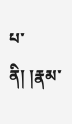པ་ནི། །རྣམ་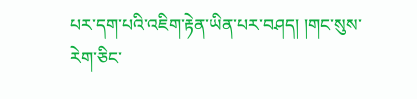པར་དག་པའི་འཇིག་རྟེན་ཡིན་པར་བཤད། །གང་སུས་རེག་ཅིང་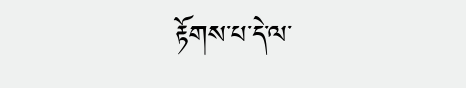རྟོགས་པ་དེ་ལ་